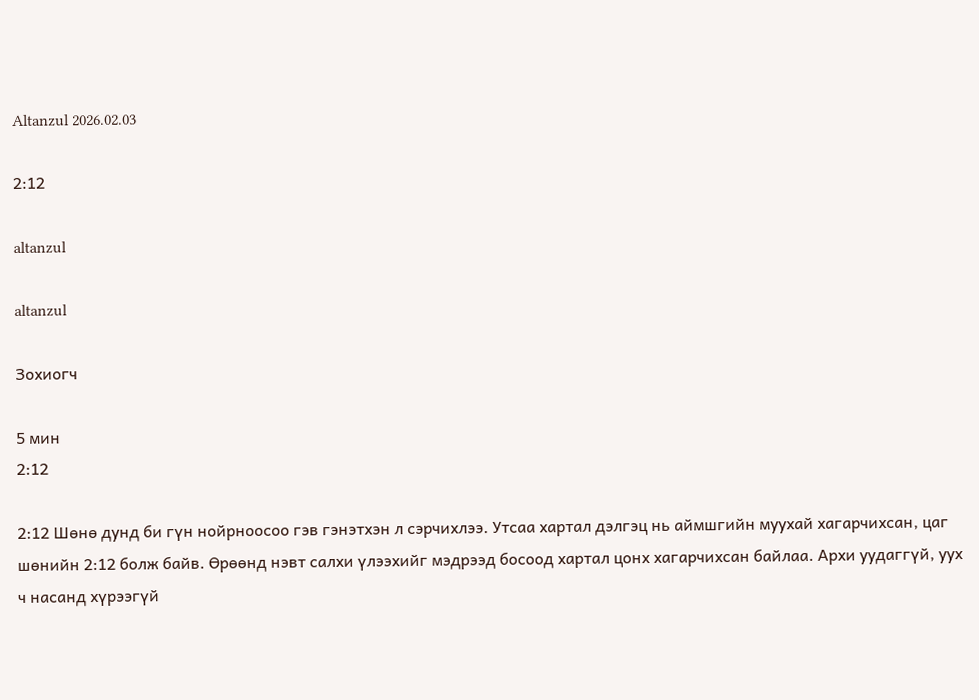Altanzul 2026.02.03

2:12

altanzul

altanzul

Зохиогч

5 мин
2:12

2:12 Шөнө дунд би гүн нойрноосоо гэв гэнэтхэн л сэрчихлээ. Утсаа хартал дэлгэц нь аймшгийн муухай хагарчихсан, цаг шөнийн 2:12 болж байв. Өрөөнд нэвт салхи үлээхийг мэдрээд босоод хартал цонх хагарчихсан байлаа. Архи уудаггүй, уух ч насанд хүрээгүй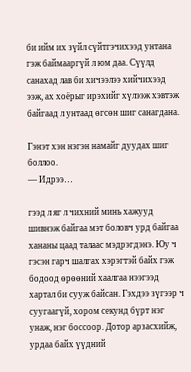би ийм их зүйл сүйтгэчихээд унтана гэж баймааргүй л юм даа. Сүүлд санахад лав би хичээлээ хийчихээд ээж, ах хоёрыг ирэхийг хүлээж хэвтэж байгаад л унтаад өгсөн шиг санагдана.

Гэнэт хэн нэгэн намайг дуудах шиг боллоо.
— Идрээ…

гээд л яг л чихний минь хажууд шивнэж байгаа мэт боловч урд байгаа хананы цаад талаас мэдрэгдэнэ. Юу ч гэсэн гарч шалгах хэрэгтэй байх гэж бодоод өрөөний хаалгаа нээгээд хартал би сууж байсан. Гэхдээ зүгээр ч суугаагүй, хором секунд бүрт нэг унаж, нэг боссоор. Дотор арзасхийж, урдаа байх үүдний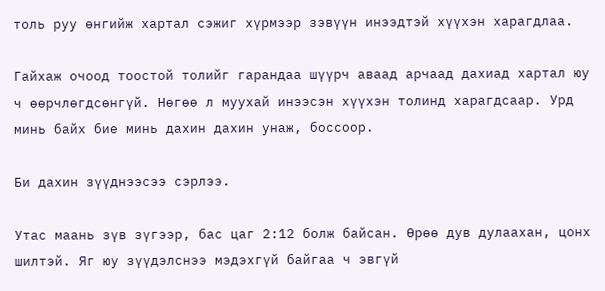толь руу өнгийж хартал сэжиг хүрмээр зэвүүн инээдтэй хүүхэн харагдлаа.

Гайхаж очоод тоостой толийг гарандaa шүүрч аваад арчаад дахиад хартал юу ч өөрчлөгдсөнгүй. Нөгөө л муухай инээсэн хүүхэн толинд харагдсаар. Урд минь байх бие минь дахин дахин унаж, боссоор.

Би дахин зүүднээсээ сэрлээ.

Утас маань зүв зүгээр, бас цаг 2:12 болж байсан. Өрөө дув дулаахан, цонх шилтэй. Яг юу зүүдэлснээ мэдэхгүй байгаа ч эвгүй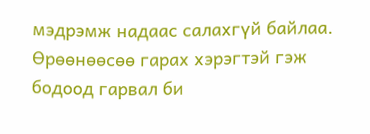мэдрэмж надаас салахгүй байлаа. Өрөөнөөсөө гарах хэрэгтэй гэж бодоод гарвал би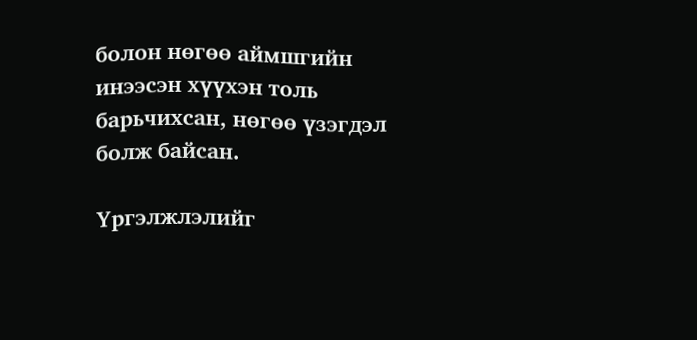болон нөгөө аймшгийн инээсэн хүүхэн толь барьчихсан, нөгөө үзэгдэл болж байсан.

Үргэлжлэлийг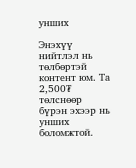унших

Энэхүү нийтлэл нь төлбөртэй контент юм. Та 2,500₮ төлснөөр бүрэн эхээр нь унших боломжтой.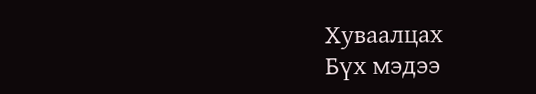Хуваалцах
Бүх мэдээ